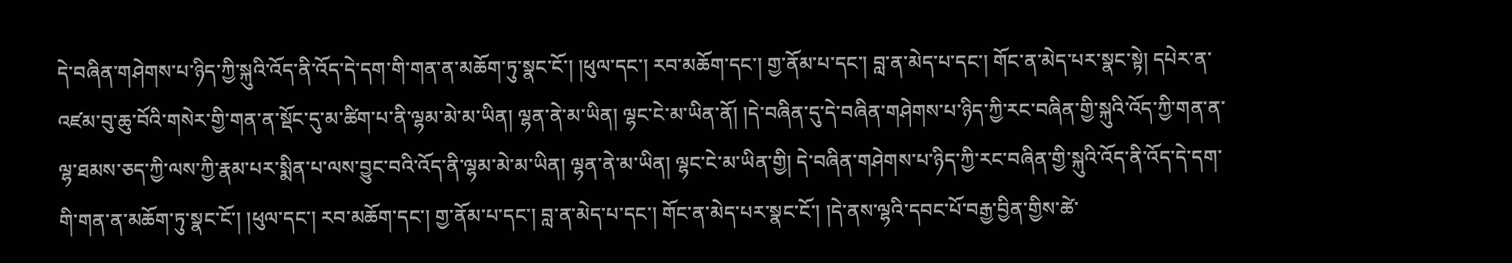དེ་བཞིན་གཤེགས་པ་ཉིད་ཀྱི་སྐུའི་འོད་ནི་འོད་དེ་དག་གི་གན་ན་མཆོག་ཏུ་སྣང་ངོ་། །ཕུལ་དང་། རབ་མཆོག་དང་། གྱ་ནོམ་པ་དང་། བླ་ན་མེད་པ་དང་། གོང་ན་མེད་པར་སྣང་སྟེ། དཔེར་ན་འཛམ་བུ་ཆུ་བོའི་གསེར་གྱི་གན་ན་སྡོང་དུ་མ་ཚིག་པ་ནི་ལྷམ་མེ་མ་ཡིན། ལྷན་ནེ་མ་ཡིན། ལྷང་ངེ་མ་ཡིན་ནོ། །དེ་བཞིན་དུ་དེ་བཞིན་གཤེགས་པ་ཉིད་ཀྱི་རང་བཞིན་གྱི་སྐུའི་འོད་ཀྱི་གན་ན་ལྷ་ཐམས་ཅད་ཀྱི་ལས་ཀྱི་རྣམ་པར་སྨིན་པ་ལས་བྱུང་བའི་འོད་ནི་ལྷམ་མེ་མ་ཡིན། ལྷན་ནེ་མ་ཡིན། ལྷང་ངེ་མ་ཡིན་གྱི། དེ་བཞིན་གཤེགས་པ་ཉིད་ཀྱི་རང་བཞིན་གྱི་སྐུའི་འོད་ནི་འོད་དེ་དག་གི་གན་ན་མཆོག་ཏུ་སྣང་ངོ་། །ཕུལ་དང་། རབ་མཆོག་དང་། གྱ་ནོམ་པ་དང་། བླ་ན་མེད་པ་དང་། གོང་ན་མེད་པར་སྣང་ངོ་། །དེ་ནས་ལྷའི་དབང་པོ་བརྒྱ་བྱིན་གྱིས་ཚེ་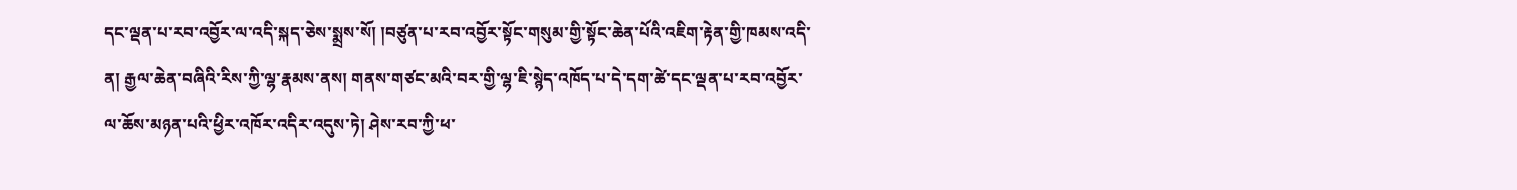དང་ལྡན་པ་རབ་འབྱོར་ལ་འདི་སྐད་ཅེས་སྨྲས་སོ། །བཙུན་པ་རབ་འབྱོར་སྟོང་གསུམ་གྱི་སྟོང་ཆེན་པོའི་འཇིག་རྟེན་གྱི་ཁམས་འདི་ན། རྒྱལ་ཆེན་བཞིའི་རིས་ཀྱི་ལྷ་རྣམས་ནས། གནས་གཙང་མའི་བར་གྱི་ལྷ་ཇི་སྙེད་འཁོད་པ་དེ་དག་ཚེ་དང་ལྡན་པ་རབ་འབྱོར་ལ་ཆོས་མཉན་པའི་ཕྱིར་འཁོར་འདིར་འདུས་ཏེ། ཤེས་རབ་ཀྱི་ཕ་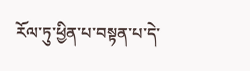རོལ་ཏུ་ཕྱིན་པ་བསྟན་པ་དེ་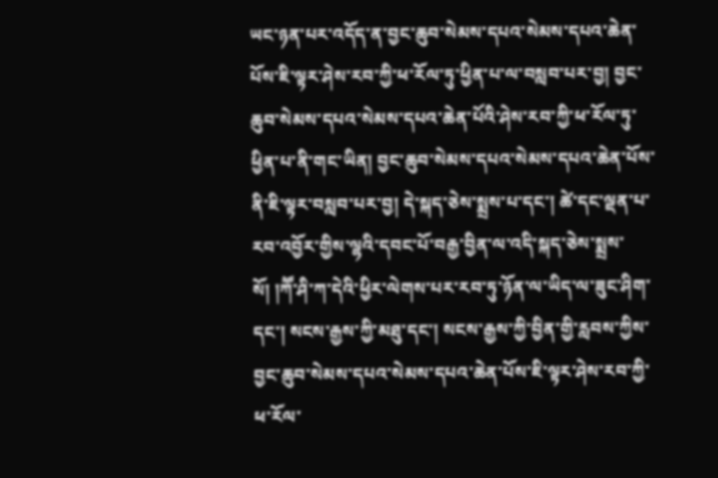ཡང་ཉན་པར་འདོད་ན་བྱང་ཆུབ་སེམས་དཔའ་སེམས་དཔའ་ཆེན་པོས་ཇི་ལྟར་ཤེས་རབ་ཀྱི་ཕ་རོལ་ཏུ་ཕྱིན་པ་ལ་བསླབ་པར་བྱ། བྱང་ཆུབ་སེམས་དཔའ་སེམས་དཔའ་ཆེན་པོའི་ཤེས་རབ་ཀྱི་ཕ་རོལ་ཏུ་ཕྱིན་པ་ནི་གང་ཡིན། བྱང་ཆུབ་སེམས་དཔའ་སེམས་དཔའ་ཆེན་པོས་ནི་ཇི་ལྟར་བསླབ་པར་བྱ། དེ་སྐད་ཅེས་སྨྲས་པ་དང་། ཚེ་དང་ལྡན་པ་རབ་འབྱོར་གྱིས་ལྷའི་དབང་པོ་བརྒྱ་བྱིན་ལ་འདི་སྐད་ཅེས་སྨྲས་སོ། །ཀཽ་ཤི་ཀ་དེའི་ཕྱིར་ལེགས་པར་རབ་ཏུ་ཉོན་ལ་ཡིད་ལ་ཟུང་ཤིག་དང་། སངས་རྒྱས་ཀྱི་མཐུ་དང་། སངས་རྒྱས་ཀྱི་བྱིན་གྱི་རླབས་ཀྱིས་བྱང་ཆུབ་སེམས་དཔའ་སེམས་དཔའ་ཆེན་པོས་ཇི་ལྟར་ཤེས་རབ་ཀྱི་ཕ་རོལ་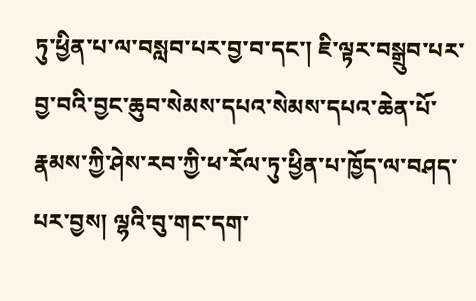ཏུ་ཕྱིན་པ་ལ་བསླབ་པར་བྱ་བ་དང་། ཇི་ལྟར་བསྒྲུབ་པར་བྱ་བའི་བྱང་ཆུབ་སེམས་དཔའ་སེམས་དཔའ་ཆེན་པོ་རྣམས་ཀྱི་ཤེས་རབ་ཀྱི་ཕ་རོལ་ཏུ་ཕྱིན་པ་ཁྱོད་ལ་བཤད་པར་བྱས། ལྷའི་བུ་གང་དག་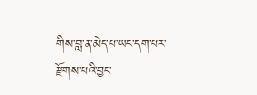གིས་བླ་ན་མེད་པ་ཡང་དག་པར་རྫོགས་པའི་བྱང་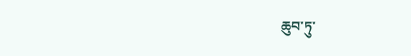ཆུབ་ཏུ་